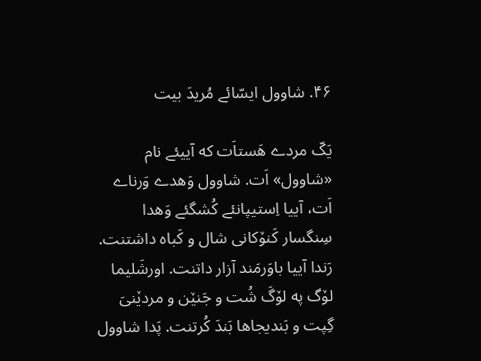۴۶. شاوول ایسّائے مُریدَ بیت

یَکّ مردے هَستاَت که آییئے نام «شاوول» اَت. شاوول وَهدے وَرناے اَت، آییا اِستیپانئے کُشگئے وَهدا سِنگسار کَنۆکانی شال و کَباه داشتنت. رَندا آییا باوَرمَند آزار داتنت. اورشَلیما لۆگ په لۆگَ شُت و جَنێن و مردێنیَ گِپت و بَندیجاها بَندَ کُرتنت. پَدا شاوول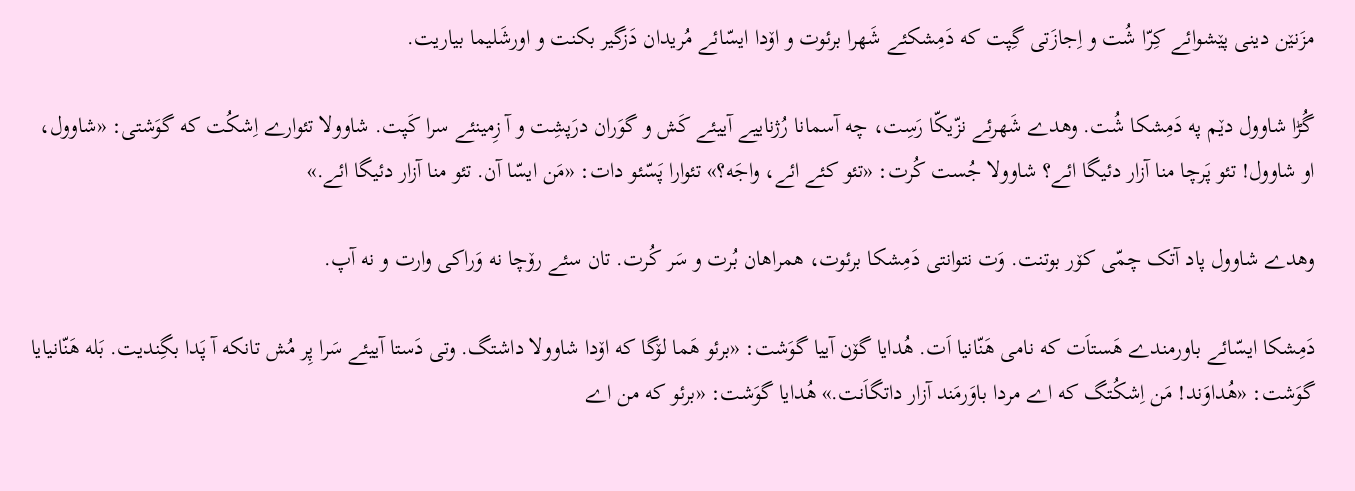مزَنێن دینی پێشوائے کِرّا شُت و اِجازَتی گِپت که دَمِشکئے شَهرا برئوت و اۆدا ایسّائے مُریدان دَزگیر بکنت و اورشَلیما بیاریت.

گُڑا شاوول دێم په دَمِشکا شُت. وهدے شَهرئے نزّیکّا رَسِت، چه آسمانا رُژناییے آییئے کَش و گوَران درَپشِت و آ زِمینئے سرا کَپت. شاوولا تئوارے اِشکُت که گوَشتی: «شاوول، او شاوول! تئو پَرچا منا آزار دئیگا ائے؟ شاوولا جُست کُرت: «تئو کئے ائے، واجَه؟» تئوارا پَسّئو دات: «مَن ایسّا آن. تئو منا آزار دئیگا ائے.»

وهدے شاوول پاد آتک چمّی کۆر بوتنت. وَت نتوانتی دَمِشکا برئوت، همراهان بُرت و سَر کُرت. تان سئے رۆچا نه وَراکی وارت و نه آپ.

دَمِشکا ایسّائے باورمندے هَستاَت که نامی هَنّانیا اَت. هُدایا گۆن آییا گوَشت: «برئو هَما لۆگا که اۆدا شاوولا داشتگ. وتی دَستا آییئے سَرا پِر مُش تانکه آ پَدا بگِندیت. بَله هَنّانیایا گوَشت: «هُداوَند! مَن اِشکُتگ که اے مردا باوَرمَند آزار داتگاَنت.» هُدایا گوَشت: «برئو که من اے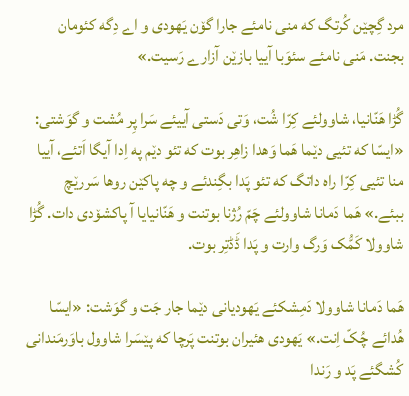مرد گِچێن کُرتگ که منی نامئے جارا گۆن یَهودی و اے دِگه کئومان بجنت. مَنی نامئے سئوَبا آییا بازێن آزارے رَسیت.»

گُڑا هَنّانیا، شاوولئے کِرّا شُت، وَتی دَستی آییئے سَرا پِر مُشت و گوَشتی: «ایسّا که تئیی دێما هَما وَهدا زاهِر بوت که تئو دێم په اِدا آیگا اَتئے، آییا منا تئیی کِرّا راه داتگ که تئو پَدا بگِندئے و چه پاکێن روها سَررێچ ببئے.» هَما دَمانا شاوولئے چَمّ رُژنا بوتنت و هَنّانیایا آ پاکشۆدی دات. گُڑا شاوولا کَمُّک وَرگ وارت و پَدا ڈَڈتِر بوت.

هَما دَمانا شاوولا دَمِشکئے یَهودیانی دێما جار جَت و گوَشت: «ایسّا هُدائے چُکّ اِنت.» یَهودی هئیران بوتنت پَرچا که پێسَرا شاوول باوَرمَندانی کُشگئے پَد و رَندا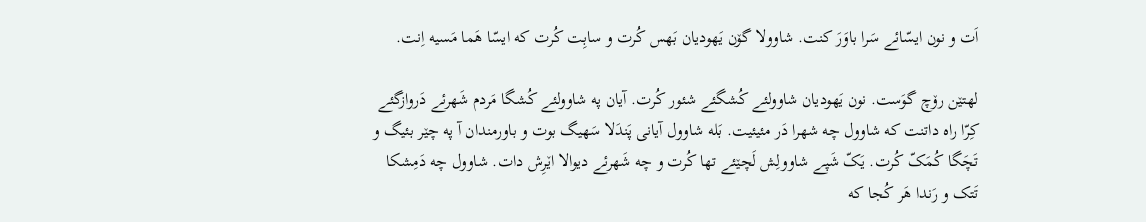اَت و نون ایسّائے سَرا باوَرَ کنت. شاوولا گۆن یَهودیان بَهس کُرت و سابِت کُرت که ایسّا هَما مَسیه اِنت.

لهتێن رۆچ گوَست. نون یَهودیان شاوولئے کُشگئے شئور کُرت. آیان په شاوولئے کُشگا مَردم شَهرئے دَروازگئے کِرّا راه داتنت که شاوول چه شهرا دَر مئیئیت. بَله شاوول آیانی پَندَلا سَهیگ بوت و باورمندان آ په چێر بئیگ و تَچَگا کُمَکّ کُرت. یَکّ شَپے شاوولِش لَچێئے تها کُرت و چه شَهرئے دیوالا اێرِش دات. شاوول چه دَمِشکا تَتک و رَندا هَر کُجا که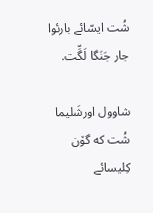شُت ایسّائے بارئوا جار جَنَگا لَگِّت.

شاوول اورشَلیما شُت که گۆن کِلیسائے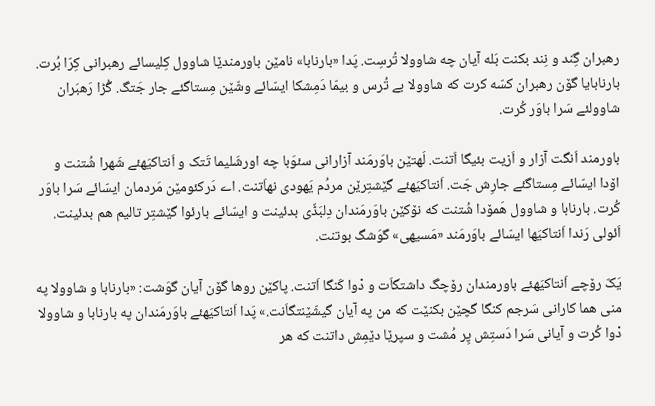رهبران گِند و نِند بکنت بَله آیان چه شاوولا تُرسِت. پَدا «بارنابا» نامێن باورمندێا شاوول کِلیسائے رهبرانی کِرّا بُرت. بارنابایا گۆن رهبران کسّه کرت که شاوولا بے تُرس و بیمّا دَمِشکا ایسّائے وشّێن مِستاگئے جار جَتگ. گُڑا رَهبَران شاوولئے سَرا باوَر کُرت.

باورمند اَنگت آزار و اَزیت بئیگا اَتنت. لَهتێن باوَرمَند آزارانی سئوَبا چه اورشَلیما تَتک و اَنتاکیَهئے شَهرا شُتنت و اۆدا ایسّائے مِستاگئے جارِش جَت. اَنتاکیَهئے گێشتِرێن مردُم یَهودی نهاَتنت. اے دَرکئومێن مَردمان ایسّائے سَرا باوَر کُرت. بارنابا و شاوول هَمۆدا شُتنت که نۆکێن باوَرمَندان دِلبَڈّی بدئینت و ایسّائے بارئوا گێشتِر تالیم هم بدئینت. اَئولی رَندا اَنتاکیَها ایسّائے باوَرمَند «مَسیهی» گوَشگ بوتنت.

یَکّ رۆچے اَنتاکیَهئے باورمندان رۆچگ داشتگاَت و دْوا کَنگا اَتنت. پاکێن روها گۆن آیان گوَشت: «بارنابا و شاوولا په منی هما کارانی سَرجم کنگا گچێن بکنێت که من په آیان گیشّێنتگاَنت.» پَدا اَنتاکیَهئے باوَرمَندان په بارنابا و شاوولا دْوا کُرت و آیانی سَرا دَستِش پِر مُشت و سپرێا دێمِش داتنت که هر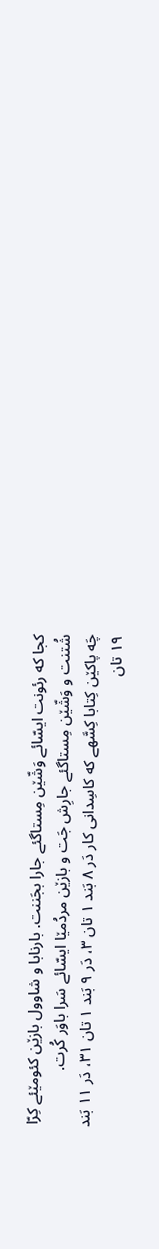کجا که رئونت ایسّائے وَشّێن مِستاگئے جارا بجَننت. بارنابا و شاوول بازێن کئومێئے کِرّا شُتنت و وَشّێن مِستاگئے جارِش جَت و بازێن مردُمێا ایسّائے سَرا باوَر کُرت.
چَه پاکێن کِتابا کِسَّهے که کاسِدانی کار دَر ۸ بَند ۱ تان ۳، دَر ۹ بَند ۱ تان ۳۱، دَر ۱۱ بَند ۱۹ تان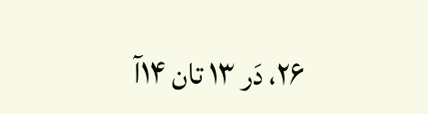۲۶، دَر ۱۳ تان ۱۴آ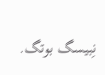نِبیسگ بوتگ.